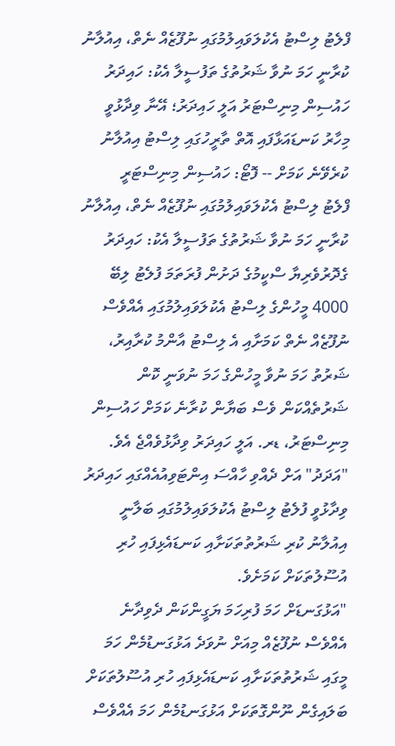ފްލެޓު ލިސްޓު އެކުލަވައިލުމުގައި ނުފޫޒެއް ނެތް، އިއުލާނު ކުރާނީ ހަމަ ނުވާ ޝަރުތުގެ ތަފުސީލާ އެކު: ހައިދަރު
ހައުސިން މިނިސްޓަރު އަލީ ހައިދަރު؛ އޭނާ ވިދާޅުވީ މިހާރު ކަނޑައަޅާފައި އޮތް ތާރީހުގައި ލިސްޓު އިއުލާނު ކުރެވޭނެ ކަމަށް -- ފޮޓޯ: ހައުސިން މިނިސްޓަރީ
ފްލެޓު ލިސްޓު އެކުލަވައިލުމުގައި ނުފޫޒެއް ނެތް، އިއުލާނު ކުރާނީ ހަމަ ނުވާ ޝަރުތުގެ ތަފުސީލާ އެކު: ހައިދަރު
ގެދޮރުވެރިޔާ ސްކީމުގެ ދަށުން ފުރަތަމަ ފުލެޓު ލިބޭ 4000 މީހުންގެ ލިސްޓު އެކުލަވައިލުމުގައި އެއްވެސް ނުފޫޒެއް ނެތް ކަމަށާއި އެ ލިސްޓު އާންމު ކުރާއިރު، ޝަރުތު ހަމަ ނުވާ މީހުންގެ ހަމަ ނުވަނީ ކޮން ޝަރުތެއްކަން ވެސް ބަޔާން ކުރާނެ ކަމަށް ހައުސިން މިނިސްޓަރު، ޑރ. އަލީ ހައިދަރު ވިދާޅުވެއްޖެ އެވެ.
"އަދަދު" އަށް ދެއްވި ހާއްސަ އިންޓަވިއުއެއްގައި ހައިދަރު ވިދާޅުވީ ފުލެޓު ލިސްޓު އެކުލަވައިލުމުގައި ބަލާނީ އިއުލާނު ކުރި ޝަރުތުތަކަށާއި ކަނޑައެޅިފައި ހުރި އުސޫލުތަކަށް ކަމަށެވެ.
"އަޅުގަނޑަށް ހަމަ ފުރިހަމަ ޔަގީންކަން ދެވިދާނެ އެއްވެސް ނުފޫޒެއް މިއަށް ނުވަދެ އަޅުގަނޑުމެން ހަމަ މީގައި ޝަރުތުތަކަށާއި ކަނޑައެޅިފައި ހުރި އުސޫލުތަކަށް ބަލައިގެން ނޫންގޮތަކަށް އަޅުގަނޑުމެން ހަމަ އެއްވެސް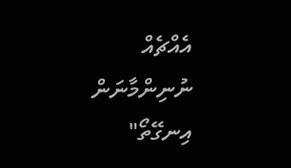އެއްޗެއް ނުނިންމާނަން އިނގޭތޯ"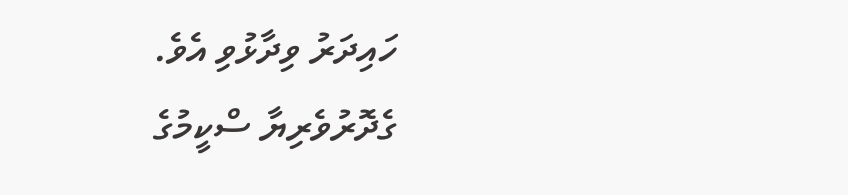ހައިދަރު ވިދާޅުވި އެވެ.
ގެދޮރުވެރިޔާ ސްކީމުގެ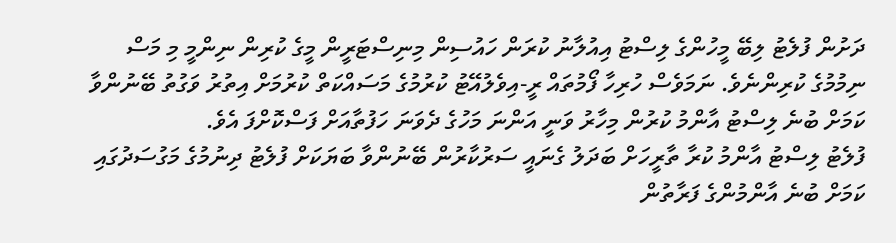ދަށުން ފުލެޓު ލިބޭ މީހުންގެ ލިސްޓު އިއުލާނު ކުރަން ހައުސިން މިނިސްޓަރީން މީގެ ކުރިން ނިންމީ މި މަސް ނިމުމުގެ ކުރިންނެވެ. ނަމަވެސް ހުރިހާ ފޯމުތައް ރީ-އިވެލުއޭޓު ކުރުމުގެ މަސައްކަތް ކުރުމަށް އިތުރު ވަގުތު ބޭނުންވާ ކަމަށް ބުނެ ލިސްޓު އާންމު ކުރުން މިހާރު ވަނީ އަންނަ މަހުގެ ދެވަނަ ހަފުތާއަށް ފަސްކޮށްފަ އެވެ.
ފުލެޓު ލިސްޓު އާންމު ކުރާ ތާރީހަށް ބަދަލު ގެނައީ ސަރުކާރުން ބޭނުންވާ ބަޔަކަށް ފުލެޓު ދިނުމުގެ މަގުސަދުގައި ކަމަށް ބުނެ އާންމުންގެ ފަރާތުން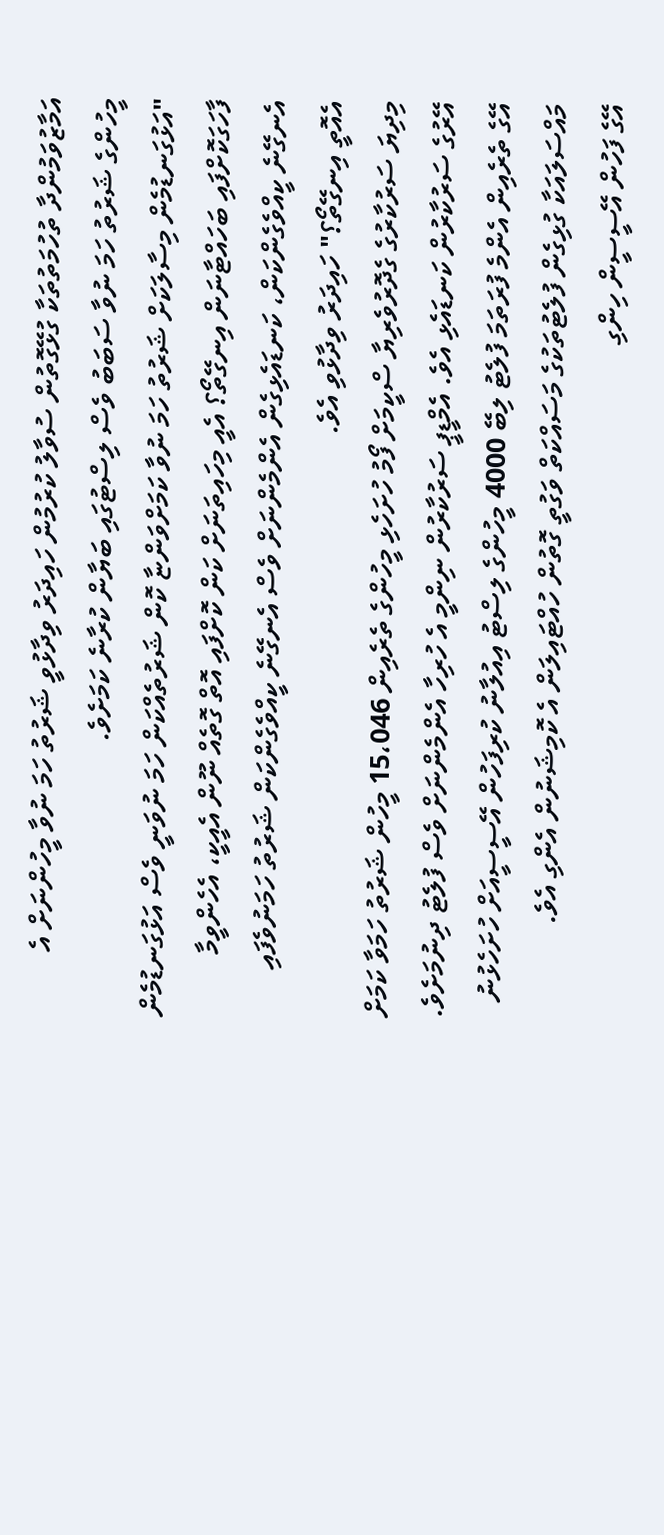އަމާޒުވަމުންދާ ތުހުމަތުތަކާ ގުޅޭގޮތުން ސުވާލު ކުރުމުން ހައިދަރު ވިދާޅުވީ ޝަރުތު ހަމަ ނުވާ މީހުންނަށް އެ މީހުންގެ ޝަރުތު ހަމަ ނުވާ ސަބަބު ވެސް ލިސްޓުގައި ބަޔާން ކުރާނެ ކަމަށެވެ.
"އަޅުގަނޑުމެން މިސާލަކަށް ޝަރުތު ހަމަ ނުވާ ކަމަށްވަންޏާ ކޮން ޝަރުތެއްކަން ހަމަ ނުވަނީ ވެސް އަޅުގަނޑުމެން ފާހަގަކޮށްފައި ބަހައްޓާނަން އިނގޭތޯ؟ އެއީ މިހައިތަނަށް ކަން ކޮށްފައި އޮތް ގޮތެއް ނޫން އެއީކީ، އެހެންވީމާ އެނގޭނެ ކީއްވެގެންކަން، ކަނޑައެޅިގެން އެންމެންނަށް ވެސް އެނގޭނެ ކީއްވެގެންކަން ޝަރުތު ހަމަނުވެފައި އެއޮތީ އިނގޭތޯ؟" ހައިދަރު ވިދާޅުވި އެވެ.
މިދިޔަ ސަރުކާރުގެ ގެދޮރުވެރިޔާ ސްކީމަށް ފޯމު ހުށަހެޅި މީހުންގެ ތެރެއިން 15،046 މީހުން ޝަރުތު ހަމަވާ ކަމަށް އޭރުގެ ސަރުކާރުން ކަނޑައެޅި އެވެ. އެމްޑީޕީ ސަރުކާރުން ނިންމީ އެ ހުރިހާ އެންމެންނަށް ވެސް ފުލެޓު ދިނުމަށެވެ.
އޭގެ ތެރެއިން އެންމެ ފުރަތަމަ ފުލެޓު ލިބޭ 4000 މީހުންގެ ލިސްޓު އިއުލާނު ކުރިފަހުން އޭސީސީއަށް ހުށަހެޅުނު މައްސަލައަކާ ގުޅިގެން ފުލެޓުތަކުގެ މަސައްކަތް ވަގުތީ ގޮތުން ހުއްޓައިލަން އެ ކޮމިޝަނުން އެންގި އެވެ.
އޭގެ ފަހުން އޭސީސީން ހިންގި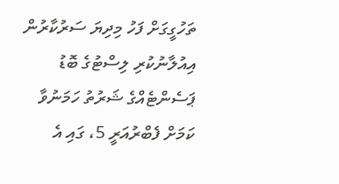ތަހުގީގަށް ފަހު މިދިޔަ ސަރުކާރުން އިއުލާނުކުރި ލިސްޓުގެ ބޮޑު ޕަސެންޓެއްގެ ޝަރުތު ހަމަނުވާ ކަމަށް ފެބްރުއަރީ 5، ގައި އެ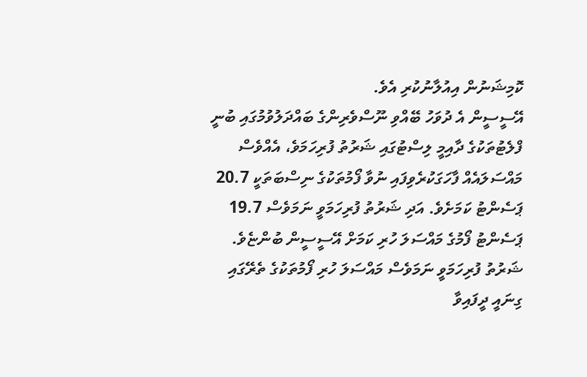ކޮމިޝަނުން އިއުލާނުކުރި އެވެ.
އޭސީސީން އެ ދުވަހު ބޭއްވި ނޫސްވެރިންގެ ބައްދަލުވުމުގައި ބުނީ ފްލެޓުތަކުގެ ދާއިމީ ލިސްޓުގައި ޝަރުތު ފުރިހަމަވެ، އެއްވެސް މައްސަލައެއް ފާހަގަކުރެވިފައި ނުވާ ފޯމުތަކުގެ ނިސްބަތަކީ 20.7 ޕަސެންޓު ކަމަށެވެ. އަދި ޝަރުތު ފުރިހަމަވީ ނަމަވެސް 19.7 ޕަސެންޓު ފޯމުގެ މައްސަލަ ހުރި ކަމަށް އޭސީސީން ބުންޏެވެ.
ޝަރުތު ފުރިހަމަވީ ނަމަވެސް މައްސަލަ ހުރި ފޯމުތަކުގެ ތެރޭގައި ގިނައީ ދީފައިވާ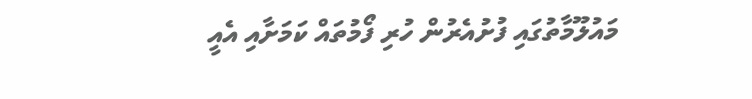މައުލޫމާތުގައި ފުށުއެރުން ހުރި ފޯމުތައް ކަމަށާއި އެއީ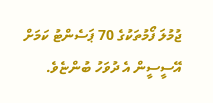ޖުމުލަ ފޯމުތަކުގެ 70 ޕަސެންޓު ކަމަށް އޭސީސީން އެ ދުވަހު ބުންޏެވެ.